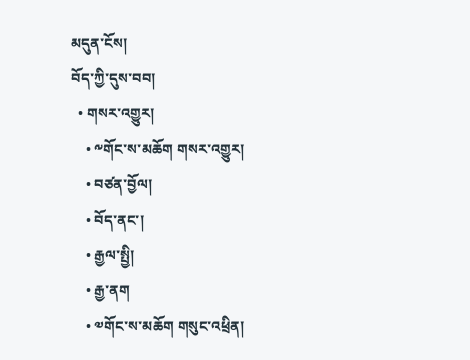མདུན་ངོས།
བོད་ཀྱི་དུས་བབ།
  • གསར་འགྱུར།
    • ༸གོང་ས་མཆོག གསར་འགྱུར།
    • བཙན་བྱོལ།
    • བོད་ནང་།
    • རྒྱལ་སྤྱི།
    • རྒྱ་ནག
    • ༧གོང་ས་མཆོག གསུང་འཕྲིན།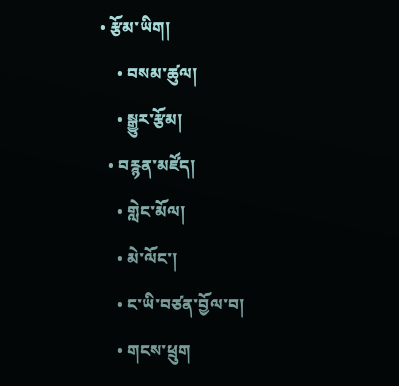• རྩོམ་ཡིག།
    • བསམ་ཚུལ།
    • སྒྱུར་རྩོམ།
  • བརྙན་མཛོད།
    • གླེང་མོལ།
    • མེ་ལོང་།
    • ང་ཡི་བཙན་བྱོལ་བ།
    • གངས་ཕྲུག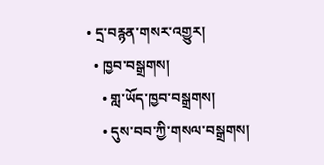• དྲ་བརྙན་གསར་འགྱུར།
  • ཁྱབ་བསྒྲགས།
    • གླ་ཡོད་ཁྱབ་བསྒྲགས།
    • དུས་བབ་ཀྱི་གསལ་བསྒྲགས།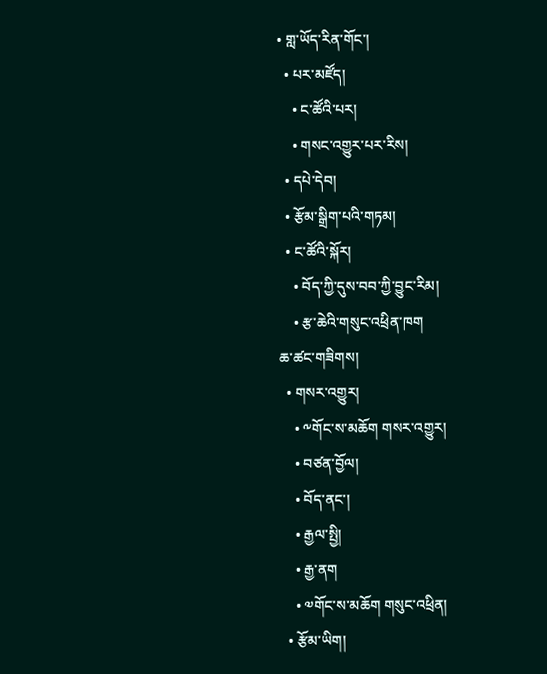• གླ་ཡོད་རིན་གོང་།
  • པར་མཛོད།
    • ང་ཚོའི་པར།
    • གསང་འགྱུར་པར་རིས།
  • དཔེ་དེབ།
  • རྩོམ་སྒྲིག་པའི་གཏམ།
  • ང་ཚོའི་སྐོར།
    • བོད་ཀྱི་དུས་བབ་ཀྱི་བྱུང་རིམ།
    • རྩ་ཆེའི་གསུང་འཕྲིན་ཁག
ཆ་ཚང་གཟིགས།
  • གསར་འགྱུར།
    • ༸གོང་ས་མཆོག གསར་འགྱུར།
    • བཙན་བྱོལ།
    • བོད་ནང་།
    • རྒྱལ་སྤྱི།
    • རྒྱ་ནག
    • ༧གོང་ས་མཆོག གསུང་འཕྲིན།
  • རྩོམ་ཡིག།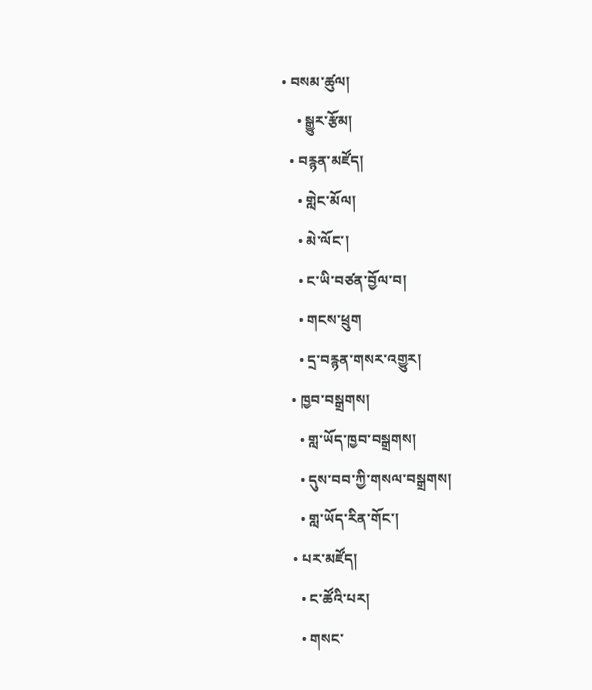• བསམ་ཚུལ།
    • སྒྱུར་རྩོམ།
  • བརྙན་མཛོད།
    • གླེང་མོལ།
    • མེ་ལོང་།
    • ང་ཡི་བཙན་བྱོལ་བ།
    • གངས་ཕྲུག
    • དྲ་བརྙན་གསར་འགྱུར།
  • ཁྱབ་བསྒྲགས།
    • གླ་ཡོད་ཁྱབ་བསྒྲགས།
    • དུས་བབ་ཀྱི་གསལ་བསྒྲགས།
    • གླ་ཡོད་རིན་གོང་།
  • པར་མཛོད།
    • ང་ཚོའི་པར།
    • གསང་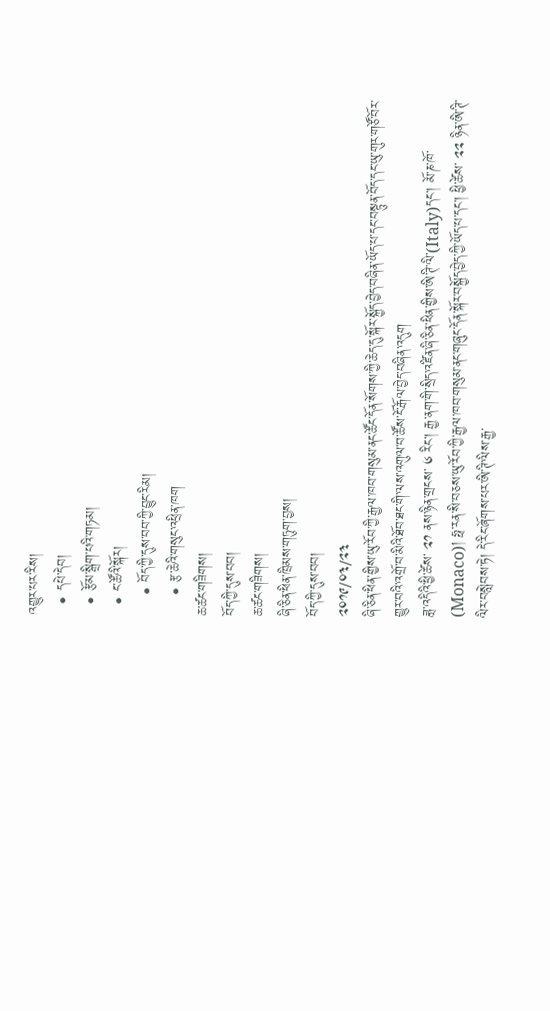འགྱུར་པར་རིས།
  • དཔེ་དེབ།
  • རྩོམ་སྒྲིག་པའི་གཏམ།
  • ང་ཚོའི་སྐོར།
    • བོད་ཀྱི་དུས་བབ་ཀྱི་བྱུང་རིམ།
    • རྩ་ཆེའི་གསུང་འཕྲིན་ཁག
ཆ་ཚང་གཟིགས།
བོད་ཀྱི་དུས་བབ།
ཆ་ཚང་གཟིགས།
ཞི་ཅིན་ཕིན་ཁྲིམས་གཏུག་བྱས།
བོད་ཀྱི་དུས་བབ།
༢༠༡༩/༠༣/༢༣
ཞི་ཅིན་ཕིན་གྱིས་ཡུ་རོབ་ཀྱི་རྒྱལ་ཁབ་གསུམ་ནང་ཚོང་དོན་སོགས་ཀྱི་ཆེད་དུ་སྐོར་སྐྱོད་བྱེད་བཞིན་ཡོད་པ་དང་བསྟུན་བོད་དང་ཡུ་གུར་གཙོ་བོར་གྱུར་བའི་འགྲོ་བ་མིའི་ཐོབ་ཐང་གི་ལས་འགུལ་བ་ཚོས་ངོ་རྒོལ་བྱེད་བཞིན་འདུག
ཟླ་འདིའི་ཕྱི་ཚེས་ ༢༡ ནས་ཉིན་གྲངས་ ༦ རིང་། རྒྱ་ནག་གི་སྲིད་འཛིན་ཞི་ཅིན་ཕིན་གྱིས་ཨི་ཊི་ལི་(Italy)དང་། མོ་ཎ་ཁོ་ (Monaco)། ཧྥ་རན་སི་བཅས་ཡུ་རོབ་ཀྱི་རྒྱལ་ཁབ་གསུམ་ནང་གཞུང་དོན་སྐོར་བསྐྱོད་བྱེད་ཀྱི་ཡོད་པ་དང་། ཕྱི་ཚེས་ ༢༢ ཉིན་ཨི་ཊི་ལིར་བསླེབས་ཏེ། དེ་རིང་ཞོགས་པར་ཨི་ཊི་ལིས་རྒྱ་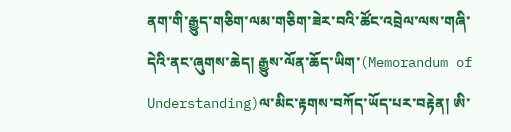ནག་གི་རྒྱུད་གཅིག་ལམ་གཅིག་ཟེར་བའི་ཚོང་འབྲེལ་ལས་གཞི་དེའི་ནང་ཞུགས་ཆེད། རྒྱུས་ལོན་ཆོད་ཡིག་(Memorandum of Understanding)ལ་མིང་རྟགས་བཀོད་ཡོད་པར་བརྟེན། ཨི་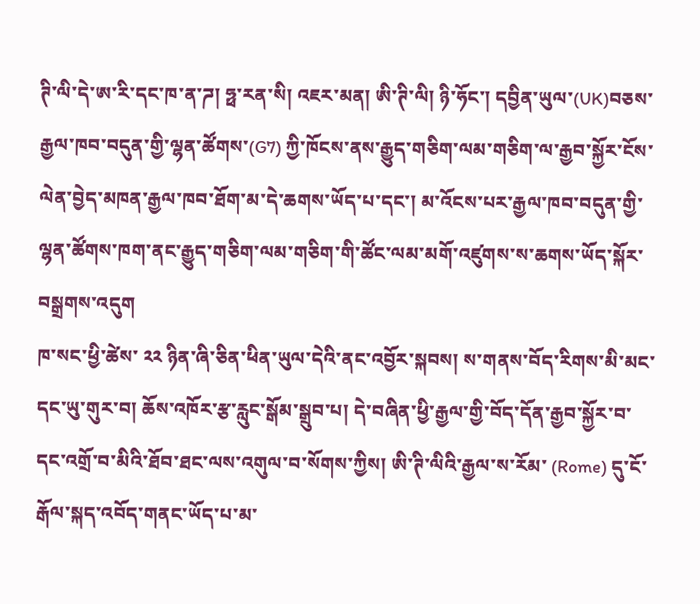ཊི་ལི་དེ་ཨ་རི་དང་ཁ་ན་ཌ། ཧྥ་རན་སི། འཇར་མན། ཨི་ཊི་ལི། ཉི་ཧོང་། དབྱིན་ཡུལ་(UK)བཅས་རྒྱལ་ཁབ་བདུན་གྱི་ལྷན་ཚོགས་(G7) ཀྱི་ཁོངས་ནས་རྒྱུད་གཅིག་ལམ་གཅིག་ལ་རྒྱབ་སྐྱོར་ངོས་ལེན་བྱེད་མཁན་རྒྱལ་ཁབ་ཐོག་མ་དེ་ཆགས་ཡོད་པ་དང་། མ་འོངས་པར་རྒྱལ་ཁབ་བདུན་གྱི་ལྷན་ཚོགས་ཁག་ནང་རྒྱུད་གཅིག་ལམ་གཅིག་གི་ཚོང་ལམ་མགོ་འཛུགས་ས་ཆགས་ཡོད་སྐོར་བསྒྲགས་འདུག
ཁ་སང་ཕྱི་ཚེས་ ༢༢ ཉིན་ཞི་ཅིན་ཕིན་ཡུལ་དེའི་ནང་འབྱོར་སྐབས། ས་གནས་བོད་རིགས་མི་མང་དང་ཡུ་གུར་བ། ཆོས་འཁོར་རྩ་རླུང་སྒོམ་སྒྲུབ་པ། དེ་བཞིན་ཕྱི་རྒྱལ་གྱི་བོད་དོན་རྒྱབ་སྐྱོར་བ་དང་འགྲོ་བ་མིའི་ཐོབ་ཐང་ལས་འགུལ་བ་སོགས་ཀྱིས། ཨི་ཊི་ལིའི་རྒྱལ་ས་རོམ་ (Rome) དུ་ངོ་རྒོལ་སྐད་འབོད་གནང་ཡོད་པ་མ་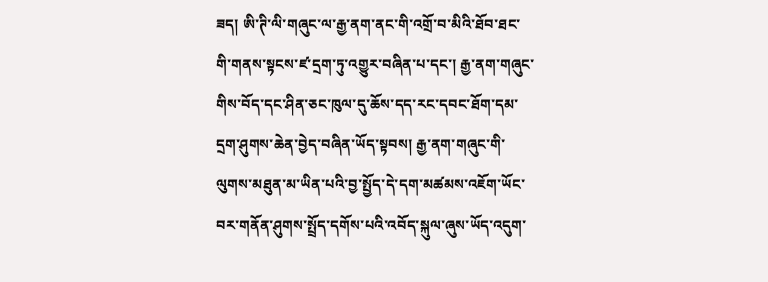ཟད། ཨི་ཊི་ལི་གཞུང་ལ་རྒྱ་ནག་ནང་གི་འགྲོ་བ་མིའི་ཐོབ་ཐང་གི་གནས་སྟངས་ཛ་དྲག་ཏུ་འགྱུར་བཞིན་པ་དང་། རྒྱ་ནག་གཞུང་གིས་བོད་དང་ཤིན་ཅང་ཁུལ་དུ་ཆོས་དད་རང་དབང་ཐོག་དམ་དྲག་ཤུགས་ཆེན་བྱེད་བཞིན་ཡོད་སྟབས། རྒྱ་ནག་གཞུང་གི་ལུགས་མཐུན་མ་ཡིན་པའི་བྱ་སྤྱོད་དེ་དག་མཚམས་འཇོག་ཡོང་བར་གནོན་ཤུགས་སྤྲོད་དགོས་པའི་འབོད་སྐུལ་ཞུས་ཡོད་འདུག་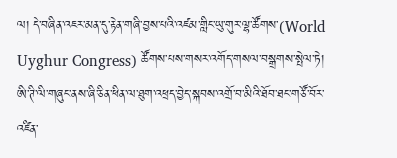ལ། དེ་བཞིན་འཇར་མན་དུ་རྟེན་གཞི་བྱས་པའི་འཛམ་གླིང་ཡུ་གུར་ལྷ་ཚོགས་(World Uyghur Congress) ཚོགས་པས་གསར་འགོད་གསལ་བསྒྲགས་སྤེལ་ཏེ། ཨི་ཊི་ལི་གཞུང་ནས་ཞི་ཅིན་ཕིན་ལ་ཐུག་འཕྲད་བྱེད་སྐབས་འགྲོ་བ་མིའི་ཐོབ་ཐང་གཙོ་བོར་འཛིན་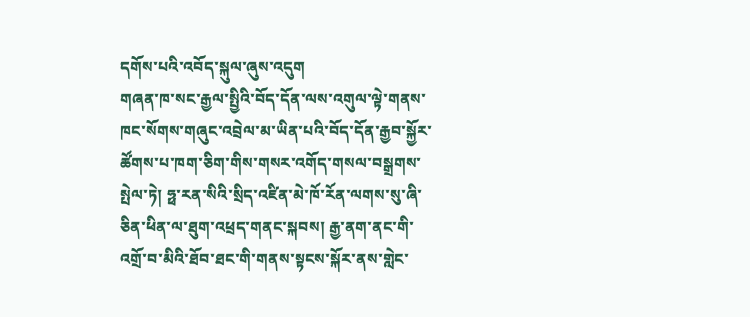དགོས་པའི་འབོད་སྐུལ་ཞུས་འདུག
གཞན་ཁ་སང་རྒྱལ་སྤྱིའི་བོད་དོན་ལས་འགུལ་ལྟེ་གནས་ཁང་སོགས་གཞུང་འབྲེལ་མ་ཡིན་པའི་བོད་དོན་རྒྱབ་སྐྱོར་ཚོགས་པ་ཁག་ཅིག་གིས་གསར་འགོད་གསལ་བསྒྲགས་སྤེལ་ཏེ། ཧྥ་རན་སིའི་སྲིད་འཛིན་མེ་ཁོ་རོན་ལགས་སུ་ཞི་ཅིན་ཕིན་ལ་ཐུག་འཕྲད་གནང་སྐབས། རྒྱ་ནག་ནང་གི་འགྲོ་བ་མིའི་ཐོབ་ཐང་གི་གནས་སྟངས་སྐོར་ནས་གླེང་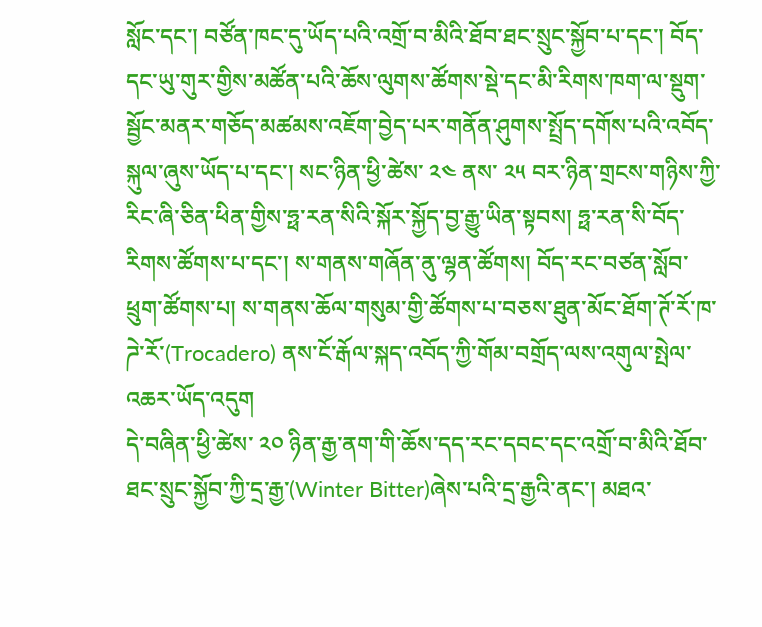སློང་དང་། བཙོན་ཁང་དུ་ཡོད་པའི་འགྲོ་བ་མིའི་ཐོབ་ཐང་སྲུང་སྐྱོབ་པ་དང་། བོད་དང་ཡུ་གུར་གྱིས་མཚོན་པའི་ཆོས་ལུགས་ཚོགས་སྡེ་དང་མི་རིགས་ཁག་ལ་སྡུག་སྦྱོང་མནར་གཅོད་མཚམས་འཇོག་བྱེད་པར་གནོན་ཤུགས་སྤྲོད་དགོས་པའི་འབོད་སྐུལ་ཞུས་ཡོད་པ་དང་། སང་ཉིན་ཕྱི་ཚེས་ ༢༤ ནས་ ༢༥ བར་ཉིན་གྲངས་གཉིས་ཀྱི་རིང་ཞི་ཅིན་ཕིན་གྱིས་ཧྥ་རན་སིའི་སྐོར་སྐྱོད་བྱ་རྒྱུ་ཡིན་སྟབས། ཧྥ་རན་སི་བོད་རིགས་ཚོགས་པ་དང་། ས་གནས་གཞོན་ནུ་ལྷན་ཚོགས། བོད་རང་བཙན་སློབ་ཕྲུག་ཚོགས་པ། ས་གནས་ཆོལ་གསུམ་གྱི་ཚོགས་པ་བཅས་ཐུན་མོང་ཐོག་ཊོ་རོ་ཁ་ཌེ་རོ་(Trocadero) ནས་ངོ་རྒོལ་སྐད་འབོད་ཀྱི་གོམ་བགྲོད་ལས་འགུལ་སྤེལ་འཆར་ཡོད་འདུག
དེ་བཞིན་ཕྱི་ཚེས་ ༢༠ ཉིན་རྒྱ་ནག་གི་ཆོས་དད་རང་དབང་དང་འགྲོ་བ་མིའི་ཐོབ་ཐང་སྲུང་སྐྱོབ་ཀྱི་དྲ་རྒྱ་(Winter Bitter)ཞེས་པའི་དྲ་རྒྱའི་ནང་། མཐའ་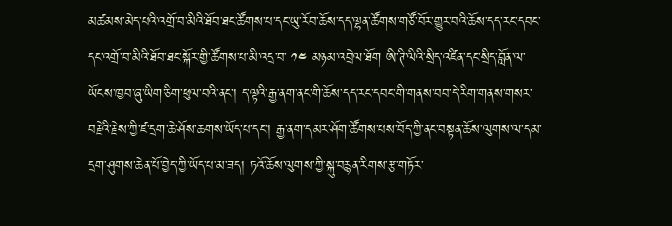མཚམས་མེད་པའི་འགྲོ་བ་མིའི་ཐོབ་ཐང་ཚོགས་པ་དང་ཡུ་རོབ་ཆོས་དད་ལྷན་ཚོགས་གཙོ་བོར་གྱུར་བའི་ཆོས་དད་རང་དབང་དང་འགྲོ་བ་མིའི་ཐོབ་ཐང་སྐོར་གྱི་ཚོགས་པ་མི་འདྲ་བ་ ༡༤ མཉམ་འབྲེལ་ཐོག ཨི་ཊི་ལིའི་སྲིད་འཛིན་དང་སྲིད་བློན་ལ་ཡོངས་ཁྱབ་ཞུ་ཡིག་ཅིག་ཕུལ་བའི་ནང་། ད་ལྟའི་རྒྱ་ནག་ནང་གི་ཆོས་དད་རང་དབང་གི་གནས་བབ་དེ་རིག་གནས་གསར་བརྗེའི་རྗེས་ཀྱི་ཛ་དྲག་ཆེ་ཤོས་ཆགས་ཡོད་པ་དང་། རྒྱ་ནག་དམར་ཤོག་ཚོགས་པས་བོད་ཀྱི་ནང་བསྟན་ཆོས་ལུགས་ལ་དམ་དྲག་ཤུགས་ཆེན་པོ་བྱེད་ཀྱི་ཡོད་པ་མ་ཟད། ཏའོ་ཆོས་ལུགས་ཀྱི་སྐུ་བརྙན་རིགས་རྩ་གཏོར་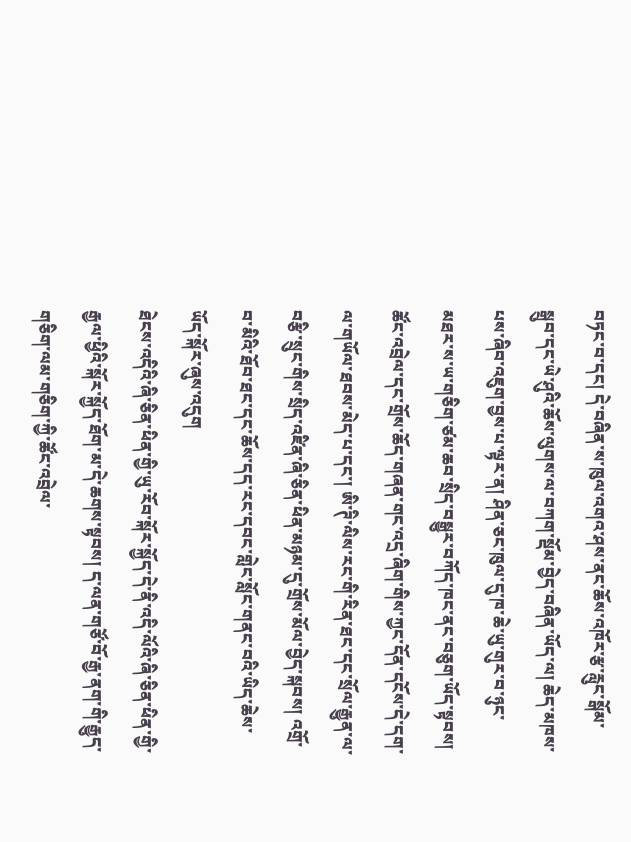བཏང་བ་དང། དེ་བཞིན་ས་ཁུལ་འགའ་ཤས་ནང་ཆོས་འཁོར་རྩ་རླུང་སྒོམ་སྒྲུབ་དང་ཡེ་ཤུའི་ཆོས་ལུགས་ལ་བཀག་སྡོམ་བྱེད་བཞིན་ཡོད་ལ། ཆེད་མཁས་པས་ཞིབ་འཇུག་བྱས་པ་ལྟར་ན། ཤིན་ཅང་ཁུལ་དུ་ཁ་ཆེ་ཡུ་གུར་བ་ཉུང་མཐར་ས་ཡ་གཅིག་ཙམ་ཆབ་སྲིད་བསྒྱུར་བཀོད་ཁང་ནང་བཅུག་ཡོད་སྟབས། ཚོང་འབྲེལ་དང་གྲོས་ཆོད་གཞན་གང་འདྲ་ཞིག་གིས་ཀྱང་དོན་དངོས་དེ་དག་ལ་གཡོལ་ཐབས་མེད་པ་དང་། ཨི་ཊི་ལིས་རང་གི་རིན་ཐང་དང་སྲོལ་རྒྱུན་ལ་བརྩི་སྲུང་གིས་སྲིད་འཛིན་ཞི་ཅིན་ཕིན་མཉམ་དུ་གྲོས་མོལ་བྱེད་སྐབས། འགྲོ་བ་མིའི་ཐོབ་ཐང་དང་ཆོས་དད་རང་དབང་གླེང་སློང་གནང་བའི་ཡིད་ཆེས་ཡོད་སྐོར་ཞུས་འདུག
ཐེངས་འདིའི་ཞི་ཅིན་ཕིན་གྱི་ཡུ་རོབ་སྐོར་སྐྱོད་དེ་ནི་འདི་ལོའི་ཞི་ཅིན་ཕིན་གྱི་རྒྱལ་ཕྱིའི་སྐོར་སྐྱོད་ཐོག་མ་དེ་ཆགས་སྟབས། ད་ལན་གཙོ་བོ་རྒྱ་ནག་གི་རྒྱུད་གཅིག་ལམ་གཅིག་ཀྱི་ཚོང་འབྲེལ་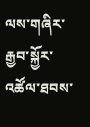ལས་གཞིར་རྒྱབ་སྐྱོར་འཚོལ་ཐབས་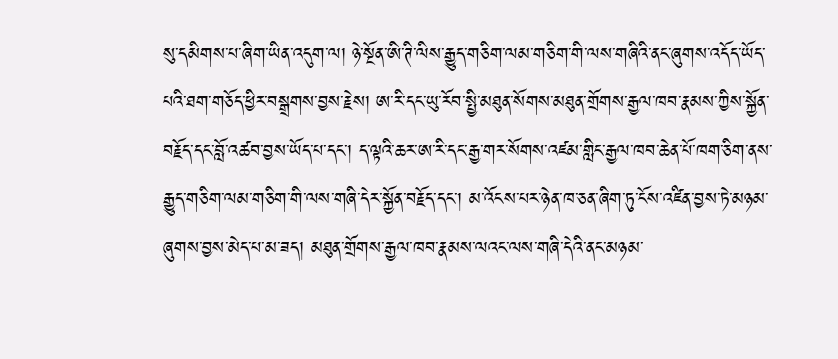སུ་དམིགས་པ་ཞིག་ཡིན་འདུག་ལ། ཉེ་སྔོན་ཨི་ཊི་ལིས་རྒྱུད་གཅིག་ལམ་གཅིག་གི་ལས་གཞིའི་ནང་ཞུགས་འདོད་ཡོད་པའི་ཐག་གཅོད་ཕྱིར་བསྒྲགས་བྱས་རྗེས། ཨ་རི་དང་ཡུ་རོབ་སྤྱི་མཐུན་སོགས་མཐུན་གྲོགས་རྒྱལ་ཁབ་རྣམས་ཀྱིས་སྐྱོན་བརྗོད་དང་བློ་འཚབ་བྱས་ཡོད་པ་དང་། ད་ལྟའི་ཆར་ཨ་རི་དང་རྒྱ་གར་སོགས་འཛམ་གླིང་རྒྱལ་ཁབ་ཆེན་པོ་ཁག་ཅིག་ནས་རྒྱུད་གཅིག་ལམ་གཅིག་གི་ལས་གཞི་དེར་སྐྱོན་བརྗོད་དང་། མ་འོངས་པར་ཉེན་ཁ་ཅན་ཞིག་ཏུ་ངོས་འཛིན་བྱས་ཏེ་མཉམ་ཞུགས་བྱས་མེད་པ་མ་ཟད། མཐུན་གྲོགས་རྒྱལ་ཁབ་རྣམས་ལའང་ལས་གཞི་དེའི་ནང་མཉམ་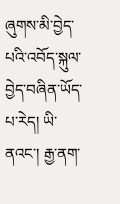ཞུགས་མི་བྱེད་པའི་འབོད་སྐུལ་བྱེད་བཞིན་ཡོད་པ་རེད། ཡི་ནའང་། རྒྱ་ནག་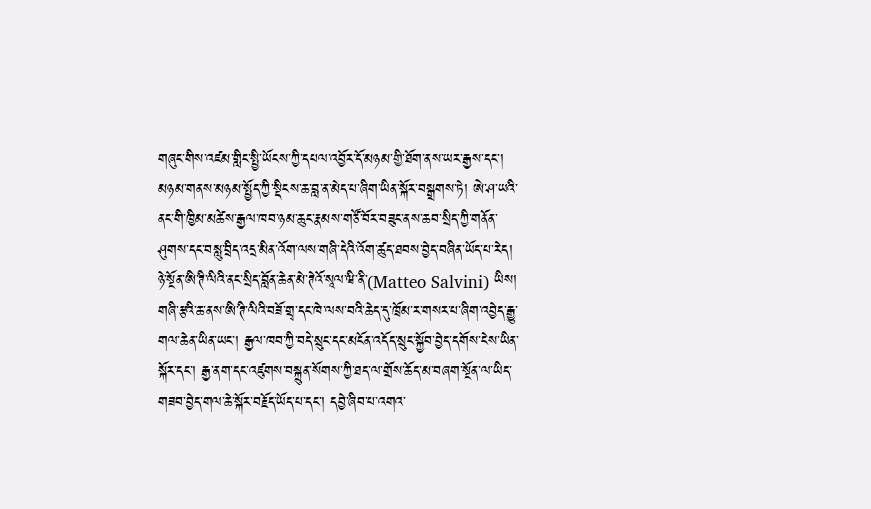གཞུང་གིས་འཛམ་གླིང་སྤྱི་ཡོངས་ཀྱི་དཔལ་འབྱོར་དོ་མཉམ་གྱི་ཐོག་ནས་ཡར་རྒྱས་དང་། མཉམ་གནས་མཉམ་སྤྱོད་ཀྱི་སྡིངས་ཆ་བླ་ན་མེད་པ་ཞིག་ཡིན་སྐོར་བསྒྲགས་ཏེ། ཨེ་ཤ་ཡའི་ནང་གི་ཁྱིམ་མཚེས་རྒྱལ་ཁབ་ཉམ་ཆུང་རྣམས་གཙོ་བོར་བཟུང་ནས་ཆབ་སྲིད་ཀྱི་གནོན་ཤུགས་དང་བསླུ་བྲིད་འདྲ་མིན་འོག་ལས་གཞི་དེའི་འོག་ཚུད་ཐབས་བྱེད་བཞིན་ཡོད་པ་རེད།
ཉེ་སྔོན་ཨི་ཊི་ལིའི་ནང་སྲིད་བློན་ཆེན་མེ་ཊེའོ་སཱལ་ཝི་ནི་(Matteo Salvini) ཡིས། གཞི་རྩའི་ཆ་ནས་ཨི་ཊི་ལིའི་བཟོ་གྲྭ་དང་ཁེ་ལས་བའི་ཆེད་དུ་ཁྲོམ་ར་གསར་པ་ཞིག་འབྱེད་རྒྱུ་གལ་ཆེན་ཡིན་ཡང་། རྒྱལ་ཁབ་ཀྱི་བདེ་སྲུང་དང་མངོན་འདོད་སྲུང་སྐྱོབ་བྱེད་དགོས་ངེས་ཡིན་སྐོར་དང་། རྒྱ་ནག་དང་འཛུགས་བསྐྲུན་སོགས་ཀྱི་ཐད་ལ་གྲོས་ཆོད་མ་བཞག་སྔོན་ལ་ཡིད་གཟབ་བྱེད་གལ་ཆེ་སྐོར་བརྗོད་ཡོད་པ་དང་། དབྱེ་ཞིབ་པ་འགའ་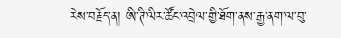རེས་བརྗོད་ན། ཨི་ཊི་ལིར་ཚོང་འབྲེལ་གྱི་ཐོག་ནས་རྒྱ་ནག་ལ་བུ་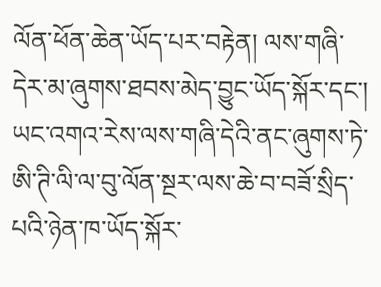ལོན་ཕོན་ཆེན་ཡོད་པར་བརྟེན། ལས་གཞི་དེར་མ་ཞུགས་ཐབས་མེད་བྱུང་ཡོད་སྐོར་དང་། ཡང་འགའ་རེས་ལས་གཞི་དེའི་ནང་ཞུགས་ཏེ་ཨི་ཊི་ལི་ལ་བུ་ལོན་སྔར་ལས་ཆེ་བ་བཟོ་སྲིད་པའི་ཉེན་ཁ་ཡོད་སྐོར་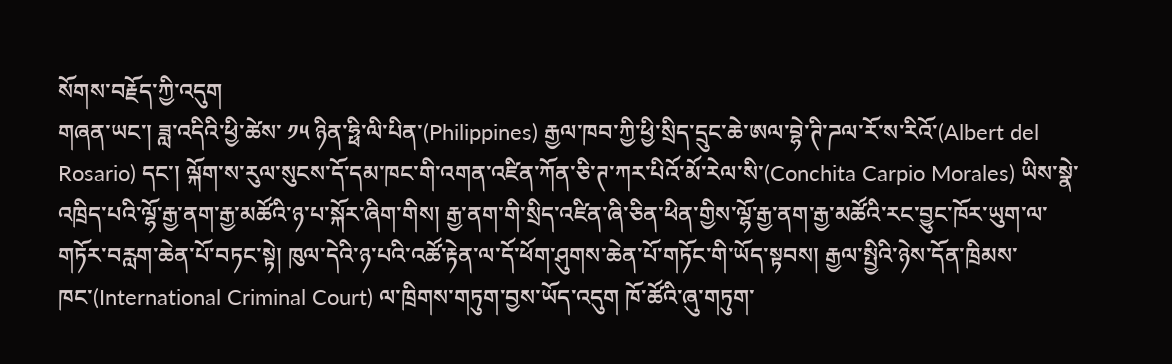སོགས་བརྗོད་ཀྱི་འདུག
གཞན་ཡང་། ཟླ་འདིའི་ཕྱི་ཚེས་ ༡༥ ཉིན་ཧྥི་ལི་པིན་(Philippines) རྒྱལ་ཁབ་ཀྱི་ཕྱི་སྲིད་དྲུང་ཆེ་ཨལ་བྷེ་ཊི་ཌལ་རོ་ས་རིའོ་(Albert del Rosario) དང་། ལྐོག་ས་རུལ་སུངས་དོ་དམ་ཁང་གི་འགན་འཛིན་ཀོན་ཅི་ཊ་ཀར་པིའོ་མོ་རེལ་སི་(Conchita Carpio Morales) ཡིས་སྣེ་འཁྲིད་པའི་ལྷོ་རྒྱ་ནག་རྒྱ་མཚོའི་ཉ་པ་སྐོར་ཞིག་གིས། རྒྱ་ནག་གི་སྲིད་འཛིན་ཞི་ཅིན་ཕིན་གྱིས་ལྷོ་རྒྱ་ནག་རྒྱ་མཚོའི་རང་བྱུང་ཁོར་ཡུག་ལ་གཏོར་བརླག་ཆེན་པོ་བཏང་སྟེ། ཁུལ་དེའི་ཉ་པའི་འཚོ་རྟེན་ལ་དོ་ཕོག་ཤུགས་ཆེན་པོ་གཏོང་གི་ཡོད་སྟབས། རྒྱལ་སྤྱིའི་ཉེས་དོན་ཁྲིམས་ཁང་(International Criminal Court) ལ་ཁྲིགས་གཏུག་བྱས་ཡོད་འདུག ཁོ་ཚོའི་ཞུ་གཏུག་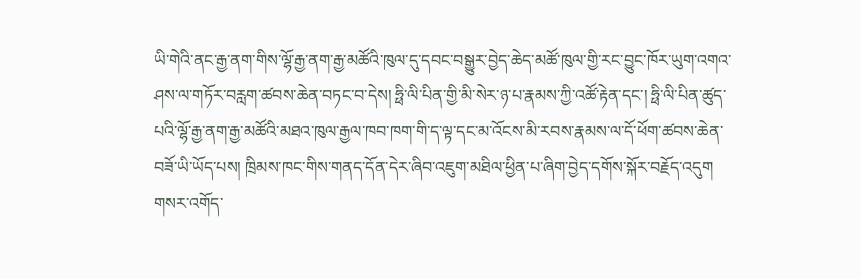ཡི་གེའི་ནང་རྒྱ་ནག་གིས་ལྷོ་རྒྱ་ནག་རྒྱ་མཚོའི་ཁུལ་དུ་དབང་བསྒྱུར་བྱེད་ཆེད་མཚོ་ཁུལ་གྱི་རང་བྱུང་ཁོར་ཡུག་འགའ་ཤས་ལ་གཏོར་བརླག་ཚབས་ཆེན་བཏང་བ་དེས། ཧྥི་ལི་པིན་གྱི་མི་སེར་ཉ་པ་རྣམས་ཀྱི་འཚོ་རྟེན་དང་། ཧྥི་ལི་པིན་ཚུད་པའི་ལྷོ་རྒྱ་ནག་རྒྱ་མཚོའི་མཐའ་ཁུལ་རྒྱལ་ཁབ་ཁག་གི་ད་ལྟ་དང་མ་འོངས་མི་རབས་རྣམས་ལ་དོ་ཕོག་ཚབས་ཆེན་བཟོ་ཡི་ཡོད་པས། ཁྲིམས་ཁང་གིས་གནད་དོན་དེར་ཞིབ་འཇུག་མཐིལ་ཕྱིན་པ་ཞིག་བྱེད་དགོས་སྐོར་བརྗོད་འདུག
གསར་འགོད་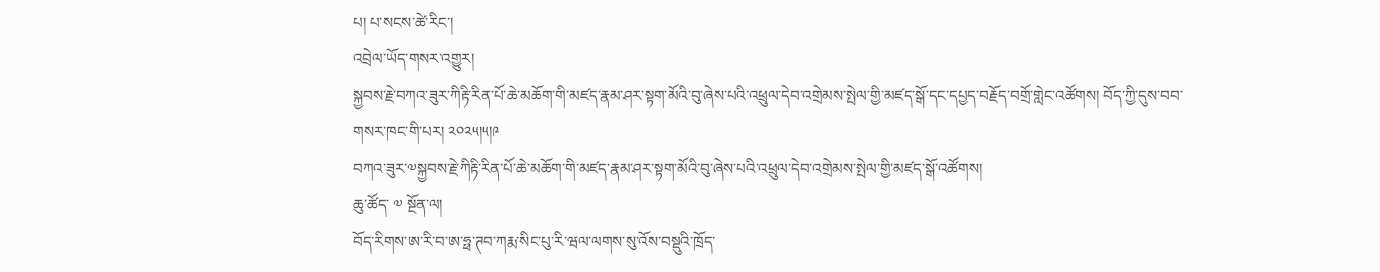པ། པ་སངས་ཚེ་རིང་།
འབྲེལ་ཡོད་གསར་འགྱུར།
སྐྱབས་རྗེ་བཀའ་ཟུར་ཀིརྟི་རིན་པོ་ཆེ་མཆོག་གི་མཛད་རྣམ་ཤར་སྟག་མོའི་བུ་ཞེས་པའི་འཕྲུལ་དེབ་འགྲེམས་སྤེལ་གྱི་མཛད་སྒོ་དང་དཔྱད་བརྗོད་བགྲོ་གླེང་འཚོགས། བོད་ཀྱི་དུས་བབ་གསར་ཁང་གི་པར། ༢༠༢༥།༥།༩
བཀའ་ཟུར་༧སྐྱབས་རྗེ་ཀིརྟི་རིན་པོ་ཆེ་མཆོག་གི་མཛད་རྣམ་ཤར་སྟག་མོའི་བུ་ཞེས་པའི་འཕྲུལ་དེབ་འགྲེམས་སྤེལ་གྱི་མཛད་སྒོ་འཚོགས།
ཆུ་ཚོད་ ༧ སྔོན་ལ།
བོད་རིགས་ཨ་རི་བ་ཨ་ཧྥ་ཊབ་ཀརྨ་སིང་པུ་རི་ཝལ་ལགས་སུ་འོས་བསྡུའི་ཁྲོད་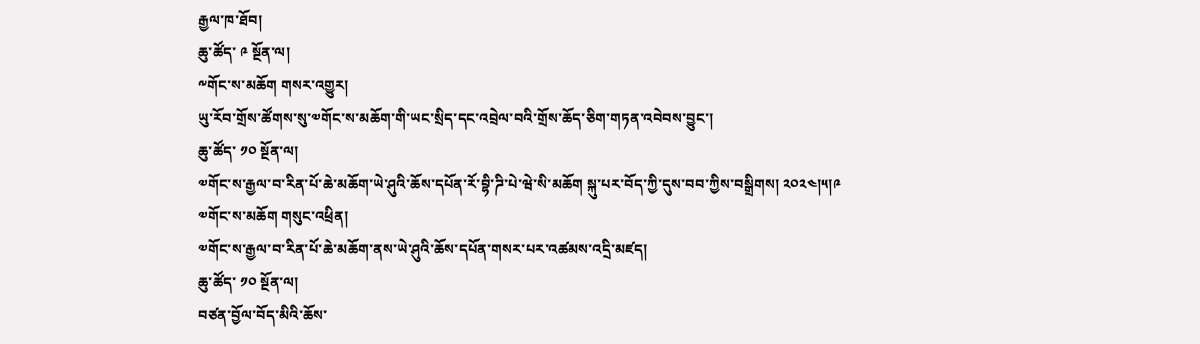རྒྱལ་ཁ་ཐོབ།
ཆུ་ཚོད་ ༩ སྔོན་ལ།
༸གོང་ས་མཆོག གསར་འགྱུར།
ཡུ་རོབ་གྲོས་ཚོགས་སུ་༧གོང་ས་མཆོག་གི་ཡང་སྲིད་དང་འབྲེལ་བའི་གྲོས་ཆོད་ཅིག་གཏན་འབེབས་བྱུང་།
ཆུ་ཚོད་ ༡༠ སྔོན་ལ།
༧གོང་ས་རྒྱལ་བ་རིན་པོ་ཆེ་མཆོག་ཡེ་ཤུའི་ཆོས་དཔོན་རོ་བྷི་ཌི་པེ་ཝེ་སི་མཆོག སྐུ་པར་བོད་ཀྱི་དུས་བབ་ཀྱིས་བསྒྲིགས། ༢༠༢༤།༥།༩
༧གོང་ས་མཆོག གསུང་འཕྲིན།
༧གོང་ས་རྒྱལ་བ་རིན་པོ་ཆེ་མཆོག་ནས་ཡེ་ཤུའི་ཆོས་དཔོན་གསར་པར་འཚམས་འདྲི་མཛད།
ཆུ་ཚོད་ ༡༠ སྔོན་ལ།
བཙན་བྱོལ་བོད་མིའི་ཆོས་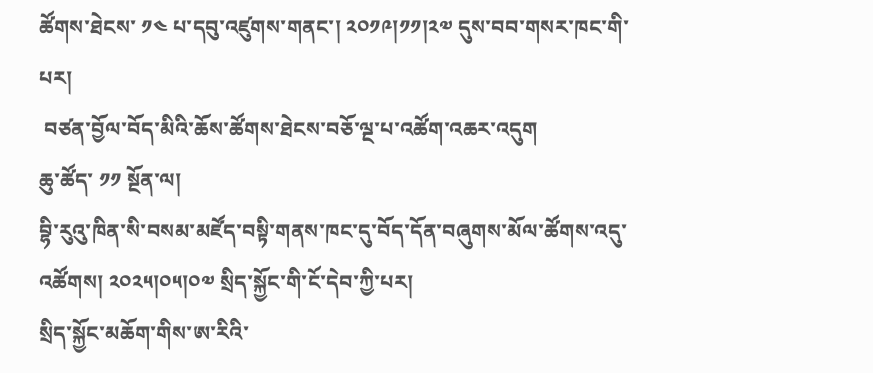ཚོགས་ཐེངས་ ༡༤ པ་དབུ་འཛུགས་གནང་། ༢༠༡༩།༡༡།༢༧ དུས་བབ་གསར་ཁང་གི་པར།
 བཙན་བྱོལ་བོད་མིའི་ཆོས་ཚོགས་ཐེངས་བཅོ་ལྔ་པ་འཚོག་འཆར་འདུག
ཆུ་ཚོད་ ༡༡ སྔོན་ལ།
བྷི་རུའུ་ཁིན་སི་བསམ་མཛོད་བསྟི་གནས་ཁང་དུ་བོད་དོན་བཞུགས་མོལ་ཚོགས་འདུ་འཚོགས། ༢༠༢༥།༠༥།༠༧ སྲིད་སྐྱོང་གི་ངོ་དེབ་ཀྱི་པར།
སྲིད་སྐྱོང་མཆོག་གིས་ཨ་རིའི་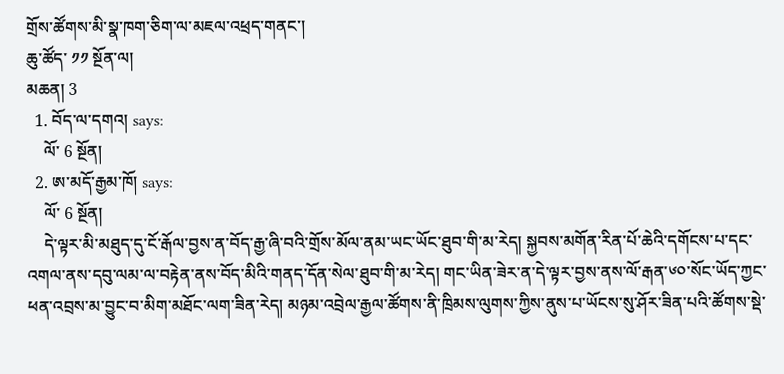གྲོས་ཚོགས་མི་སྣ་ཁག་ཅིག་ལ་མཇལ་འཕྲད་གནང་།
ཆུ་ཚོད་ ༡༡ སྔོན་ལ།
མཆན། 3
  1. བོད་ལ་དགའ། says:
    ལོ་ 6 སྔོན།
  2. ཨ་མདོ་རྒྱམ་ཁོ། says:
    ལོ་ 6 སྔོན།
    དེ་ལྟར་མི་མཐུད་དུ་ངོ་རྒོལ་བྱས་ན་བོད་རྒྱ་ཞི་བའི་གྲོས་མོལ་ནམ་ཡང་ཡོང་ཐུབ་གི་མ་རེད། སྐྱབས་མགོན་རིན་པོ་ཆེའི་དགོངས་པ་དང་འགལ་ནས་དབུ་ལམ་ལ་བརྟེན་ནས་བོད་མིའི་གནད་དོན་སེལ་ཐུབ་གི་མ་རེད། གང་ཡིན་ཟེར་ན་དེ་ལྟར་བྱས་ནས་ལོ་རྒན་༦༠་སོང་ཡོད་ཀྱང་ཕན་འབྲས་མ་བྱུང་བ་མིག་མཐོང་ལག་ཟིན་རེད། མཉམ་འབྲེལ་རྒྱལ་ཚོགས་ནི་ཁྲིམས་ལུགས་ཀྱིས་ནུས་པ་ཡོངས་སུ་ཤོར་ཟིན་པའི་ཚོགས་སྡེ་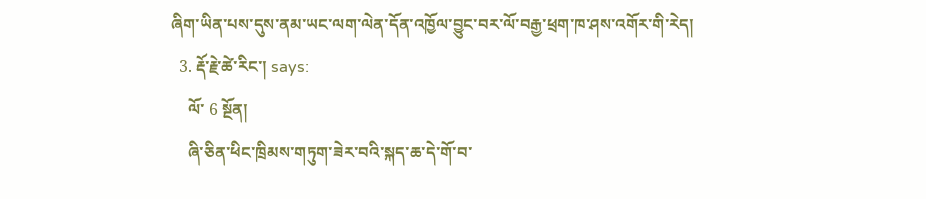ཞིག་ཡིན་པས་དུས་ནམ་ཡང་ལག་ལེན་དོན་འཁྱོལ་བྱུང་བར་ལོ་བརྒྱ་ཕྲག་ཁ་ཤས་འགོར་གི་རེད།
  3. རྡོ་རྗེ་ཚེ་རིང་། says:
    ལོ་ 6 སྔོན།
    ཞི་ཅིན་ཕིང་ཁྲིམས་གཏུག་ཟེར་བའི་སྐད་ཆ་དེ་གོ་བ་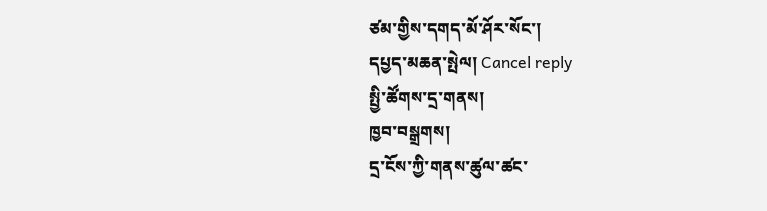ཙམ་གྱིས་དགད་མོ་ཤོར་སོང་།
དཔྱད་མཆན་སྤེལ། Cancel reply
སྤྱི་ཚོགས་དྲ་གནས།
ཁྱབ་བསྒྲགས།
དྲ་ངོས་ཀྱི་གནས་ཚུལ་ཚང་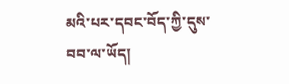མའི་པར་དབང་བོད་ཀྱི་དུས་བབ་ལ་ཡོད།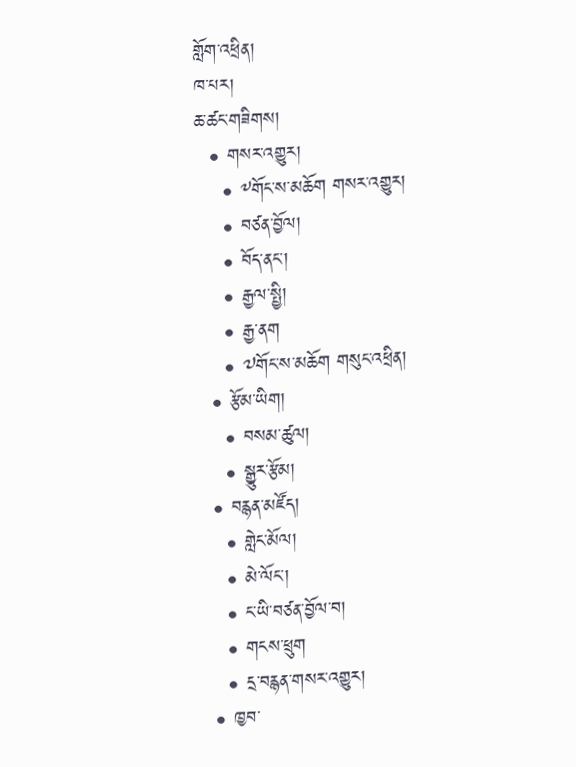གློག་འཕྲིན།
ཁ་པར།
ཆ་ཚང་གཟིགས།
  • གསར་འགྱུར།
    • ༸གོང་ས་མཆོག གསར་འགྱུར།
    • བཙན་བྱོལ།
    • བོད་ནང་།
    • རྒྱལ་སྤྱི།
    • རྒྱ་ནག
    • ༧གོང་ས་མཆོག གསུང་འཕྲིན།
  • རྩོམ་ཡིག།
    • བསམ་ཚུལ།
    • སྒྱུར་རྩོམ།
  • བརྙན་མཛོད།
    • གླེང་མོལ།
    • མེ་ལོང་།
    • ང་ཡི་བཙན་བྱོལ་བ།
    • གངས་ཕྲུག
    • དྲ་བརྙན་གསར་འགྱུར།
  • ཁྱབ་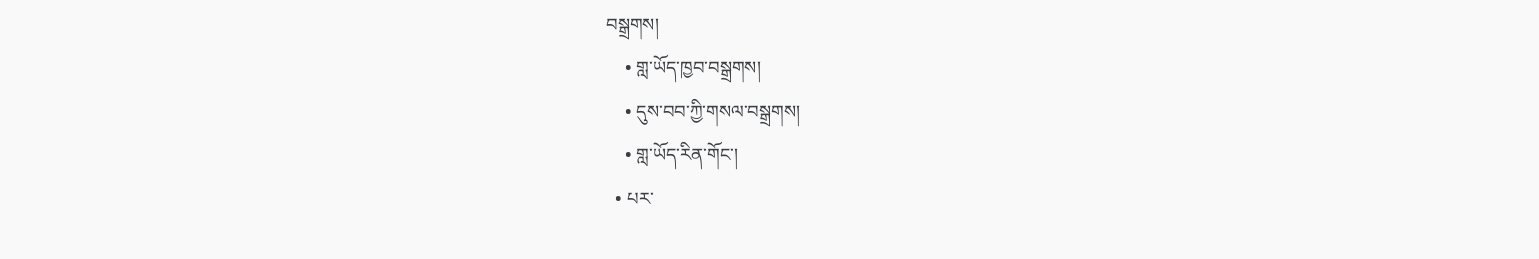བསྒྲགས།
    • གླ་ཡོད་ཁྱབ་བསྒྲགས།
    • དུས་བབ་ཀྱི་གསལ་བསྒྲགས།
    • གླ་ཡོད་རིན་གོང་།
  • པར་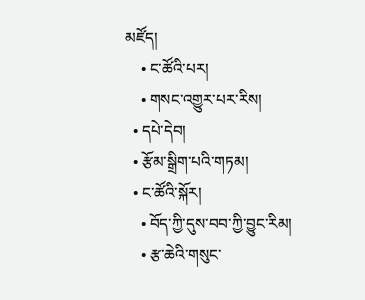མཛོད།
    • ང་ཚོའི་པར།
    • གསང་འགྱུར་པར་རིས།
  • དཔེ་དེབ།
  • རྩོམ་སྒྲིག་པའི་གཏམ།
  • ང་ཚོའི་སྐོར།
    • བོད་ཀྱི་དུས་བབ་ཀྱི་བྱུང་རིམ།
    • རྩ་ཆེའི་གསུང་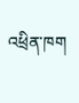འཕྲིན་ཁག